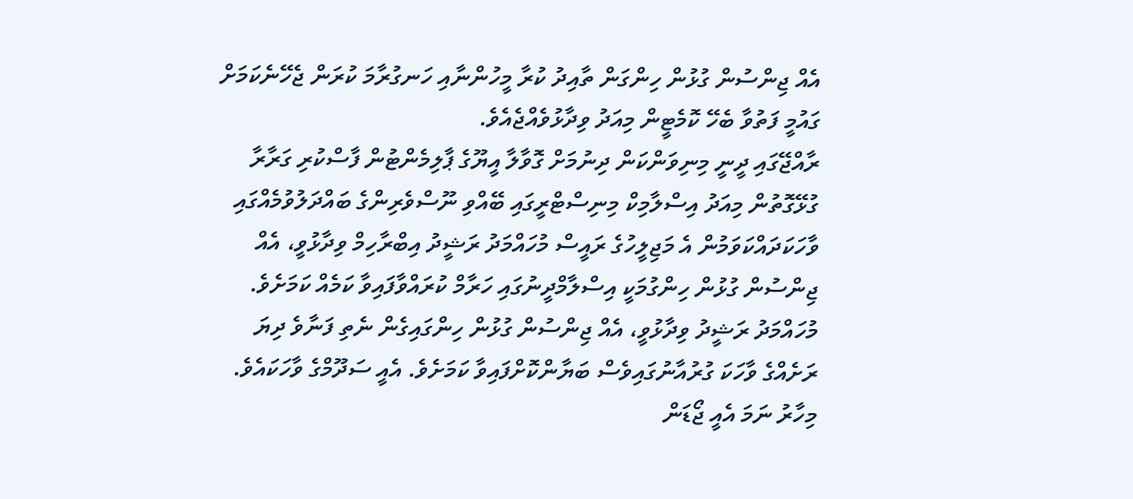އެއް ޖިންސުން ގުޅުން ހިންގަން ތާއިދު ކުރާ މީހުންނާއި ހަނގުރާމަ ކުރަން ޖެހޭނެކަމަށް ގައުމީ ފަތުވާ ބެހޭ ކޮމެޓީން މިއަދު ވިދާޅުވެއްޖެއެވެ.
ރާއްޖޭގައި ދީނީ މިނިވަންކަން ދިނުމަށް ގޮވާލާ އީޔޫގެ ޕާލިމެންޓުން ފާސްކުރި ގަރާރާ ގުޅޭގޮތުން މިއަދު އިސްލާމިކް މިނިސްޓްރީގައި ބޭއްވި ނޫސްވެރިންގެ ބައްދަލުވުމެއްގައި ވާހަކަދައްކަވަމުން އެ މަޖިލީހުގެ ރައީސް މުހައްމަދު ރަޝީދު އިބްރާހިމް ވިދާޅުވީ، އެއް ޖިންސުން ގުޅުން ހިންގުމަކީ އިސްލާމްދީނުގައި ހަރާމް ކުރައްވާފައިވާ ކަމެއް ކަމަށެވެ.
މުހައްމަދު ރަޝީދު ވިދާޅުވީ، އެއް ޖިންސުން ގުޅުން ހިންގައިގެން ނެތި ފަނާވެ ދިޔަ ރަށެއްގެ ވާހަކަ ގުރުއާނުގައިވެސް ބަޔާންކޮށްފައިވާ ކަމަށެވެ. އެއީ ސަދޫމްގެ ވާހަކައެވެ. މިހާރު ނަމަ އެއީ ޖޯޑަން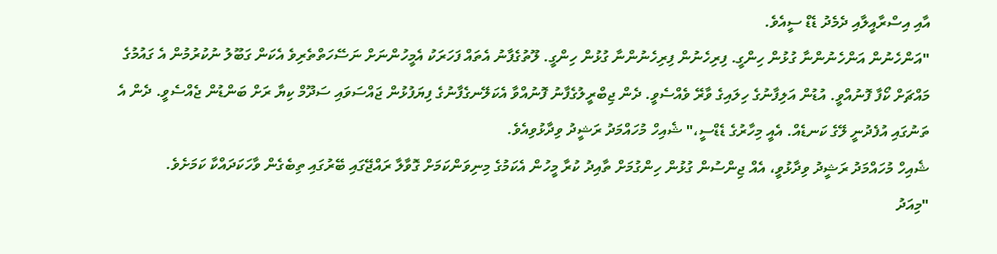އާއި އިސްރާއީލާއި ދެމެދު ޑެޑް ސީއެވެ.
"އަންހެނުން އަންހެނުންނާ ގުޅުން ހިންގީ. ފިރިހެނުން ފިރިހެނުންނާ ގުޅުން ހިންގީ. ލޫތުގެފާނު އެތައް ފަހަރަކު އެމީހުންނަށް ނަސޭހަތްތެރިވެ އެކަން ގަބޫލު ނުކުރުމުން އެ ގައުމުގެ މައްޗަށް ކޯފާ ފޮނުއްވީ. އުޑުން އަލިފާނުގެ ހިލައިގެ ވާރޭ ވެއްސެވީ. ދެން ޖިބްރީލުގެފާނު ފޮނުއްވާ އެކަލޭނގެފާނުގެ ފިޔަފުޅުން ޖައްސަވައި ސަދޫމް ކިޔާ ރަށް ބަންޑުން ޖެއްސެވީ. ދެން އެ ތަނުގައި އުފެދުނީ ލޭގެ ކަނޑެއް. އެއީ މިހާރުގެ ޑެޑްސީ،" ޝެއިހް މުހައްމަދު ރަޝީދު ވިދާޅުވިއެވެ.
ޝެއިހް މުހައްމަދު ރަޝީދު ވިދާޅުވީ، އެއް ޖިންސުން ގުޅުން ހިންގުމަށް ތާއިދު ކުރާ މީހުން އެކަމުގެ މިނިވަންކަމަށް ގޮވާލާ ރައްޖޭގައި ބޭރުގައި ތިބެގެން ވާހަކަދައްކާ ކަމަށެވެ.
"މިއަދު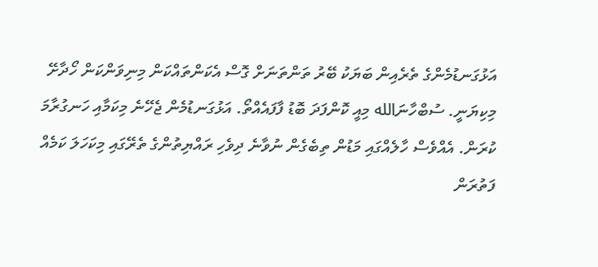އަޅުގަނޑުމެންގެ ތެރެއިން ބަޔަކު ބޭރު ތަންތަނަށް ގޮސް އެކަންތައްކަން މިނިވަންކަން ހޯދާށޭ މިކިޔަނީ. ސުބްހާނަالله މިއީ ކޮންފަދަ ބޮޑު ފާފައެއްތޯ. އަޅުގަނޑުމެން ޖެހޭނެ މިކަމާއި ހަނގުރާމަ ކުރަން. އެއްވެސް ހާލެއްގައި މަޑުން ތިބެގެން ނުވާނެ ދިވެހި ރައްޔިތުންގެ ތެރޭގައި މިކަހަލަ ކަމެއް ފަތުރަން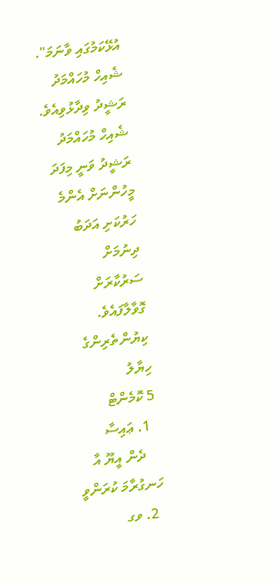އުޅޭކަމުގައި ވާނަމަ". ޝެއިހް މުހައްމަދު ރަޝީދު ވިދާޅުވިއެވެ.
ޝެއިހް މުހައްމަދު ރަޝީދު ވަނީ މިފަދަ މީހުންނަށް އެންމެ ހަރުކަށި އަދަބު ދިނުމަށް ސަރުކާރަށް ގޮވާލާފައެވެ.
ކިޔުންތެރިންގެ ހިޔާލު
5 ކޮމެންޓް
  1. ޢައިސާ
    ދެން އީޔޫ އާ ހަނގުރާމަ ކުރަންވީ
  2. ވގ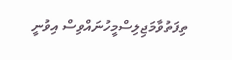ތިފަތުވާމަޖިލިސްމީހުނައްވިސް އިވުނީ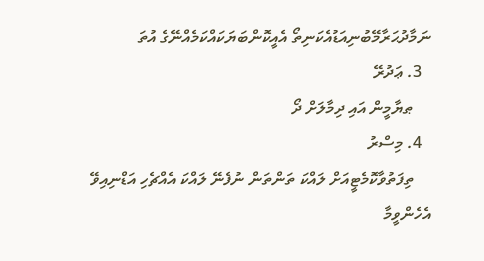ނަމާދުޙަރާމޭބުނިއަޑުއެކަނިތޯ އެއީކޮންބަޔަކައްކަމެއްނޭގެ އުތަ
  3. ޢަދުރޭ
    ޠޔާމީން އައި ދިމާލަށް ދޯ
  4. މިސްރު
    ތިފަތުވާކޮމެޓީއަށް ލައްކަ ތަންތަން ނުފެނޭ ލައްކަ އެއްޗެހި އަޑްނިއިވޭ އެހެންވީމާ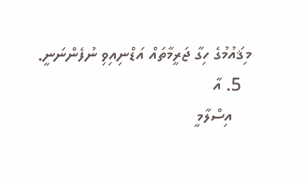މިޤައުމުގެ ހިގާ ޖަރީމާތައް އަޑްނިއިވި ނުފެންނަނީ.
  5. އާ
    އިސްލާމީ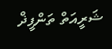ޝަރީއަތް ތަންފީޛް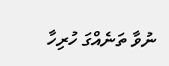ނުވާ ތަނެއްގަ ހުރިހާ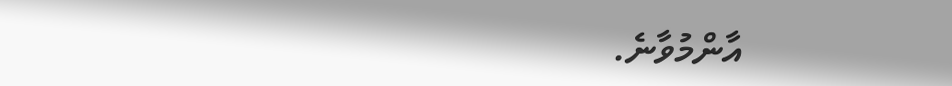އާންމުވާނެ.